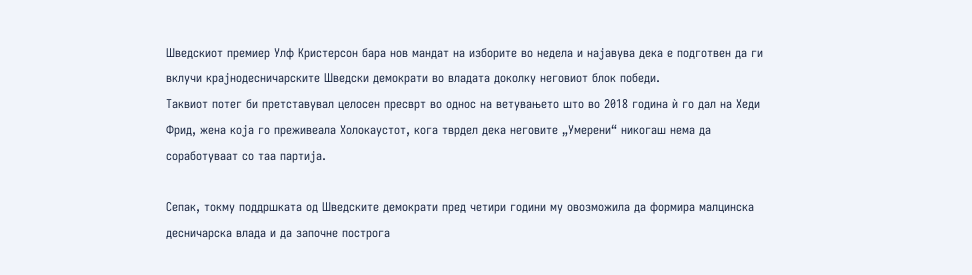Шведскиот премиер Улф Кристерсон бара нов мандат на изборите во недела и најавува дека е подготвен да ги вклучи крајнодесничарските Шведски демократи во владата доколку неговиот блок победи.
Таквиот потег би претставувал целосен пресврт во однос на ветувањето што во 2018 година ѝ го дал на Хеди Фрид, жена која го преживеала Холокаустот, кога тврдел дека неговите „Умерени“ никогаш нема да соработуваат со таа партија.

Сепак, токму поддршката од Шведските демократи пред четири години му овозможила да формира малцинска десничарска влада и да започне построга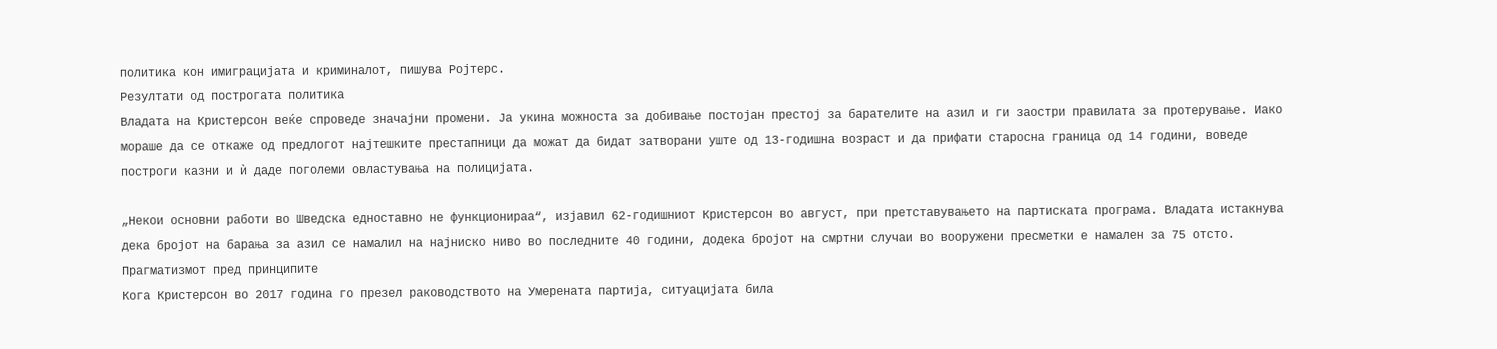политика кон имиграцијата и криминалот, пишува Ројтерс.
Резултати од построгата политика
Владата на Кристерсон веќе спроведе значајни промени. Ја укина можноста за добивање постојан престој за барателите на азил и ги заостри правилата за протерување. Иако мораше да се откаже од предлогот најтешките престапници да можат да бидат затворани уште од 13-годишна возраст и да прифати старосна граница од 14 години, воведе построги казни и ѝ даде поголеми овластувања на полицијата.

„Некои основни работи во Шведска едноставно не функционираа“, изјавил 62-годишниот Кристерсон во август, при претставувањето на партиската програма. Владата истакнува дека бројот на барања за азил се намалил на најниско ниво во последните 40 години, додека бројот на смртни случаи во вооружени пресметки е намален за 75 отсто.
Прагматизмот пред принципите
Кога Кристерсон во 2017 година го презел раководството на Умерената партија, ситуацијата била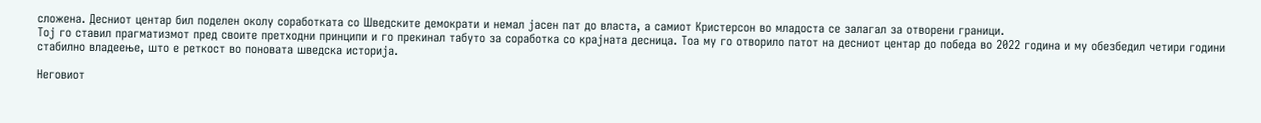сложена. Десниот центар бил поделен околу соработката со Шведските демократи и немал јасен пат до власта, а самиот Кристерсон во младоста се залагал за отворени граници.
Тој го ставил прагматизмот пред своите претходни принципи и го прекинал табуто за соработка со крајната десница. Тоа му го отворило патот на десниот центар до победа во 2022 година и му обезбедил четири години стабилно владеење, што е реткост во поновата шведска историја.

Неговиот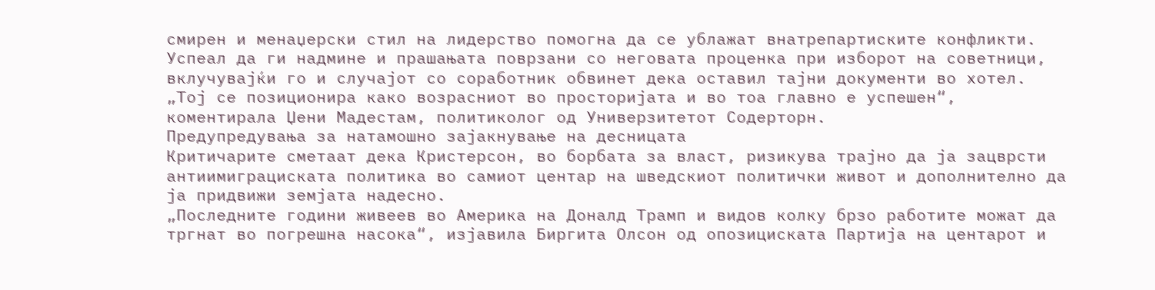смирен и менаџерски стил на лидерство помогна да се ублажат внатрепартиските конфликти. Успеал да ги надмине и прашањата поврзани со неговата проценка при изборот на советници, вклучувајќи го и случајот со соработник обвинет дека оставил тајни документи во хотел. „Тој се позиционира како возрасниот во просторијата и во тоа главно е успешен“, коментирала Џени Мадестам, политиколог од Универзитетот Содерторн.
Предупредувања за натамошно зајакнување на десницата
Критичарите сметаат дека Кристерсон, во борбата за власт, ризикува трајно да ја зацврсти антиимиграциската политика во самиот центар на шведскиот политички живот и дополнително да ја придвижи земјата надесно.
„Последните години живеев во Америка на Доналд Трамп и видов колку брзо работите можат да тргнат во погрешна насока“, изјавила Биргита Олсон од опозициската Партија на центарот и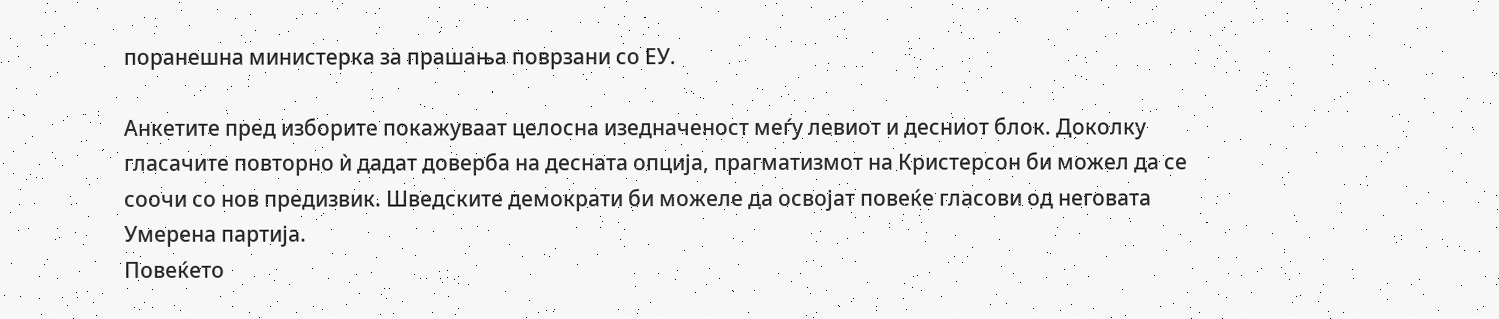поранешна министерка за прашања поврзани со ЕУ.

Анкетите пред изборите покажуваат целосна изедначеност меѓу левиот и десниот блок. Доколку гласачите повторно ѝ дадат доверба на десната опција, прагматизмот на Кристерсон би можел да се соочи со нов предизвик. Шведските демократи би можеле да освојат повеќе гласови од неговата Умерена партија.
Повеќето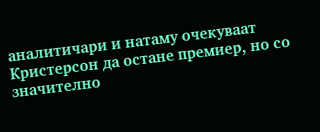аналитичари и натаму очекуваат Кристерсон да остане премиер, но со значително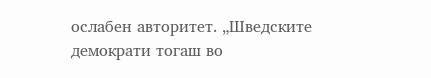ослабен авторитет. „Шведските демократи тогаш во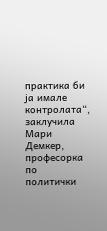практика би ја имале контролата“, заклучила Мари Демкер, професорка по политички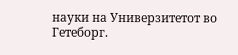науки на Универзитетот во Гетеборг.